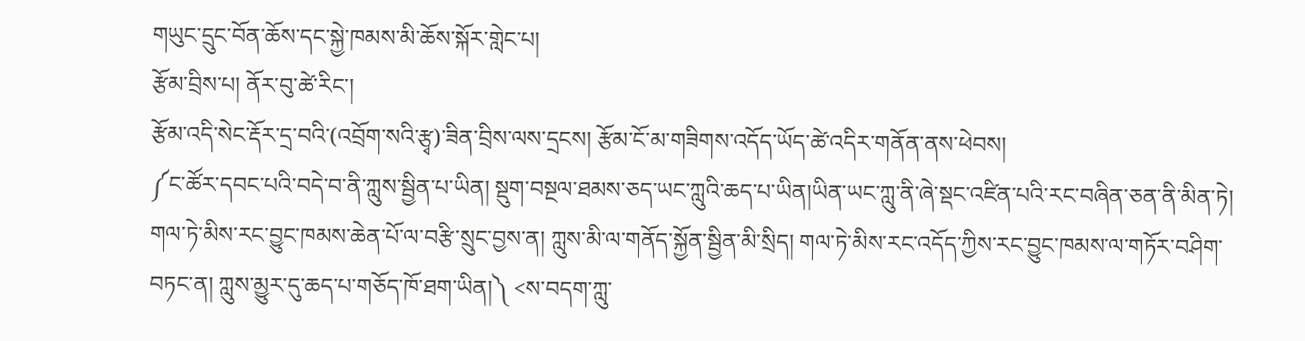གཡུང་དྲུང་བོན་ཆོས་དང་སྐྱེ་ཁམས་མི་ཆོས་སྐོར་གླེང་པ།
རྩོམ་བྲིས་པ། ནོར་བུ་ཚེ་རིང་།
རྩོམ་འདི་སེང་རྡོར་དྲ་བའི་(འབྲོག་སའི་རྩྭ)་ཟིན་བྲིས་ལས་དྲངས། རྩོམ་ངོ་མ་གཟིགས་འདོད་ཡོད་ཚེ་འདིར་གནོན་ནས་ཕེབས།
༼ང་ཚོར་དབང་པའི་བདེ་བ་ནི་ཀླུས་སྦྱིན་པ་ཡིན། སྡུག་བསྔལ་ཐམས་ཅད་ཡང་ཀླུའི་ཆད་པ་ཡིན།ཡིན་ཡང་ཀླུ་ནི་ཞེ་སྡང་འཛིན་པའི་རང་བཞིན་ཅན་ནི་མིན་ཏེ། གལ་ཏེ་མིས་རང་བྱུང་ཁམས་ཆེན་པོ་ལ་བརྩི་སྲུང་བྱས་ན། ཀླུས་མི་ལ་གནོད་སྐྱོན་སྦྱིན་མི་སྲིད། གལ་ཏེ་མིས་རང་འདོད་ཀྱིས་རང་བྱུང་ཁམས་ལ་གཏོར་བཤིག་བཏང་ན། ཀླུས་མྱུར་དུ་ཆད་པ་གཅོད་ཁོ་ཐག་ཡིན།༽ <ས་བདག་ཀླུ་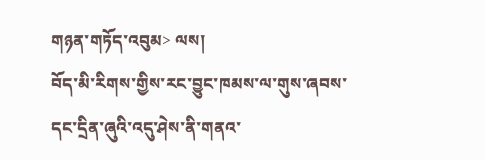གཉན་གཏོད་འབུམ> ལས།
བོད་མི་རིགས་གྱིས་རང་བྱུང་ཁམས་ལ་གུས་ཞབས་དང་དྲིན་ཞུའི་འདུ་ཤེས་ནི་གནའ་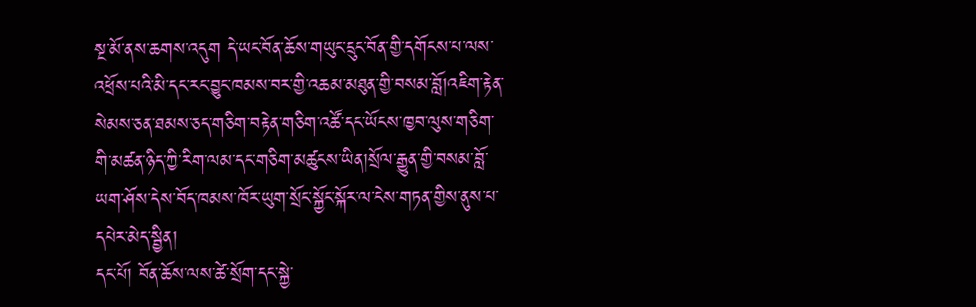སྔ་མོ་ནས་ཆགས་འདུག དེ་ཡང་བོན་ཆོས་གཡུང་དྲུང་བོན་གྱི་དགོངས་པ་ལས་འཕྲོས་པའི་མི་དང་རང་བྱུང་ཁམས་བར་གྱི་འཆམ་མཐུན་གྱི་བསམ་བློ།འཇིག་རྟེན་སེམས་ཅན་ཐམས་ཅད་གཅིག་བརྟེན་གཅིག་འཚོ་དང་ཡོངས་ཁྱབ་ལུས་གཅིག་གི་མཚན་ཉིད་ཀྱི་རིག་ལམ་དང་གཅིག་མཚུངས་ཡིན།སྲོལ་རྒྱུན་གྱི་བསམ་བློ་ཡག་ཤོས་དེས་བོད་ཁམས་ཁོར་ཡུག་སྲོང་སྐྱོང་སྐོར་ལ་ངེས་གཏན་གྱིས་ནུས་པ་དཔེར་མེད་སྦྱིན།
དང་པོ། བོན་ཆོས་ལས་ཚེ་སྲོག་དང་སྐྱེ་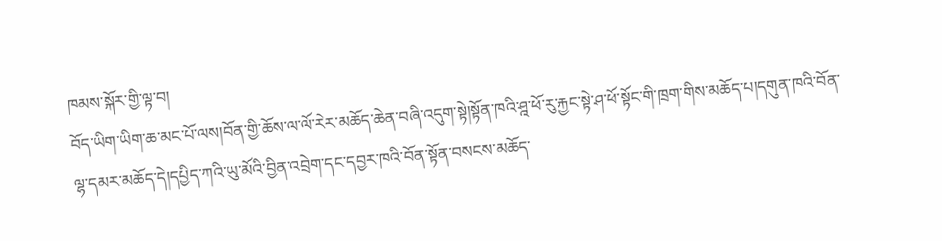ཁམས་སྐོར་གྱི་ལྟ་བ།
བོད་ཡིག་ཡིག་ཆ་མང་པོ་ལས།བོན་གྱི་ཆོས་ལ་ལོ་རེར་མཆོད་ཆེན་བཞི་འདུག་སྟེ།སྟོན་ཁའི་ཤྰ་ཕོ་རུ་རྐྱང་སྟེ་ཤ་ཕོ་སྟོང་གི་ཁྲག་གིས་མཆོད་པ།དགུན་ཁའི་བོན་ལྷ་དམར་མཆོད་དེ།དཔྱིད་ཀའི་ཡུ་མོའི་བྱིན་འབྲེག་དང་དབྱར་ཁའི་བོན་སྟོན་བསངས་མཆོད་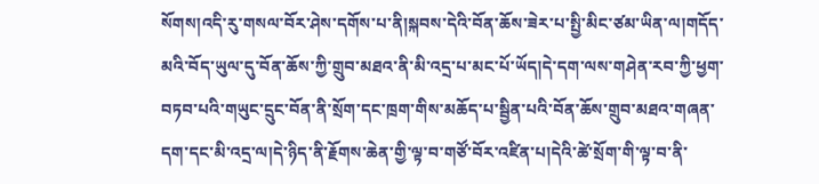སོགས།འདི་རུ་གསལ་བོར་ཤེས་དགོས་པ་ནི།སྐབས་དེའི་བོན་ཆོས་ཟེར་པ་སྤྱི་མིང་ཙམ་ཡིན་ལ།གདོད་མའི་བོད་ཡུལ་དུ་བོན་ཆོས་ཀྱི་གྲུབ་མཐའ་ནི་མི་འདྲ་པ་མང་པོ་ཡོད།དེ་དག་ལས་གཤེན་རབ་ཀྱི་ཕྱག་བཏབ་པའི་གཡུང་དྲུང་བོན་ནི་སྲོག་དང་ཁྲག་གིས་མཆོད་པ་སྦྱིན་པའི་བོན་ཆོས་གྲུབ་མཐའ་གཞན་དག་དང་མི་འདྲ་ལ།དེ་ཉིད་ནི་རྗོགས་ཆེན་གྱི་ལྟ་བ་གཙོ་བོར་འཛིན་པ།དེའི་ཚེ་སྲོག་གི་ལྟ་བ་ནི་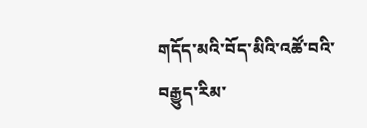གདོད་མའི་བོད་མིའི་འཚོ་བའི་བརྒྱུད་རིམ་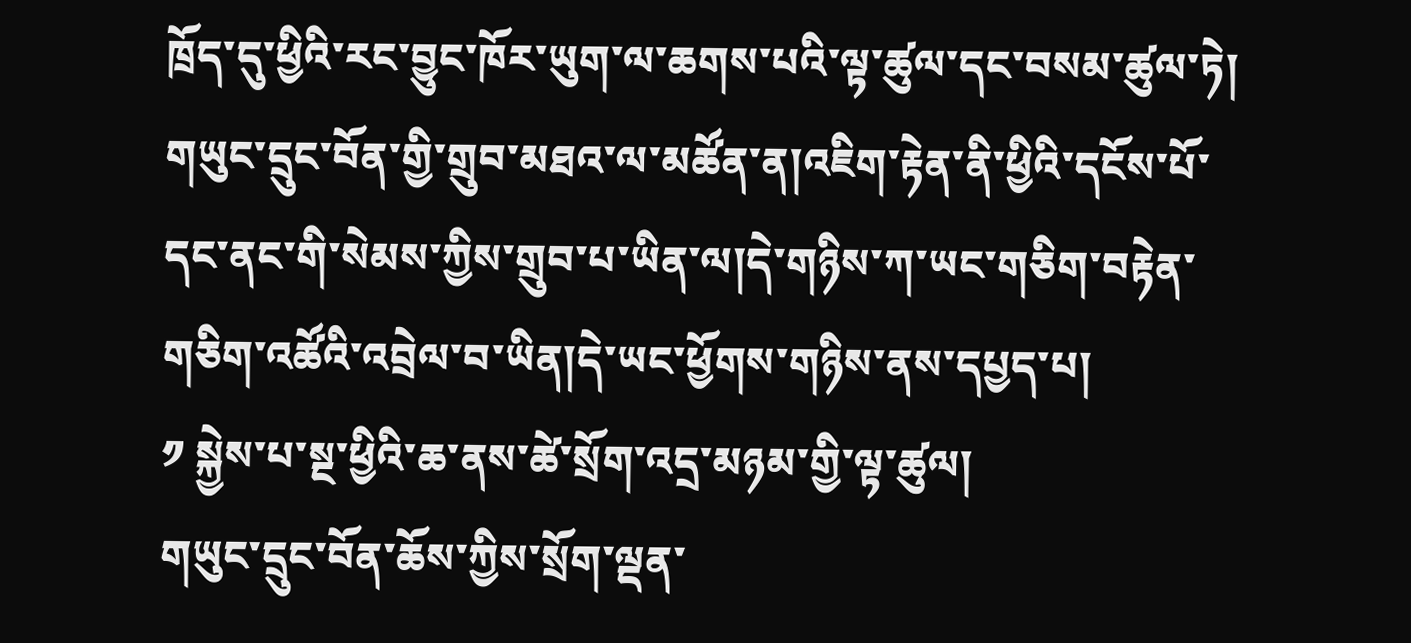ཁྲོད་དུ་ཕྱིའི་རང་བྱུང་ཁོར་ཡུག་ལ་ཆགས་པའི་ལྟ་ཚུལ་དང་བསམ་ཚུལ་ཏེ།
གཡུང་དྲུང་བོན་གྱི་གྲུབ་མཐའ་ལ་མཚོན་ན།འཇིག་རྟེན་ནི་ཕྱིའི་དངོས་པོ་དང་ནང་གི་སེམས་ཀྱིས་གྲུབ་པ་ཡིན་ལ།དེ་གཉིས་ཀ་ཡང་གཅིག་བརྟེན་གཅིག་འཚོའི་འབྲེལ་བ་ཡིན།དེ་ཡང་ཕྱོགས་གཉིས་ནས་དཔྱད་པ།
༡ སྐྱེས་པ་སྔ་ཕྱིའི་ཆ་ནས་ཚེ་སྲོག་འདྲ་མཉམ་གྱི་ལྟ་ཚུལ།
གཡུང་དྲུང་བོན་ཆོས་ཀྱིས་སྲོག་ལྡན་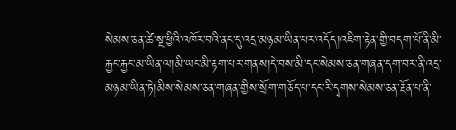སེམས་ཅན་ཚེ་སྔ་ཕྱིའི་འཁོར་བའི་ནང་དུ་འདྲ་མཉམ་ཡིན་པར་འདོད།འཇིག་རྟེན་གྱི་བདག་པོ་ནི་མི་རྐྱང་རྐྱང་མ་ཡིན་ལ།མི་ཡང་མི་རྟག་པར་གནས།དེ་བས་མི་དང་སེམས་ཅན་གཞན་དག་བར་ནི་འདྲ་མཉམ་ཡིན་ཏེ།མིས་སེམས་ཅན་གཞན་གྱིས་སྲོག་གཅོད་པ་དང་རི་དྭགས་སེམས་ཅན་རྔོན་པ་ནི་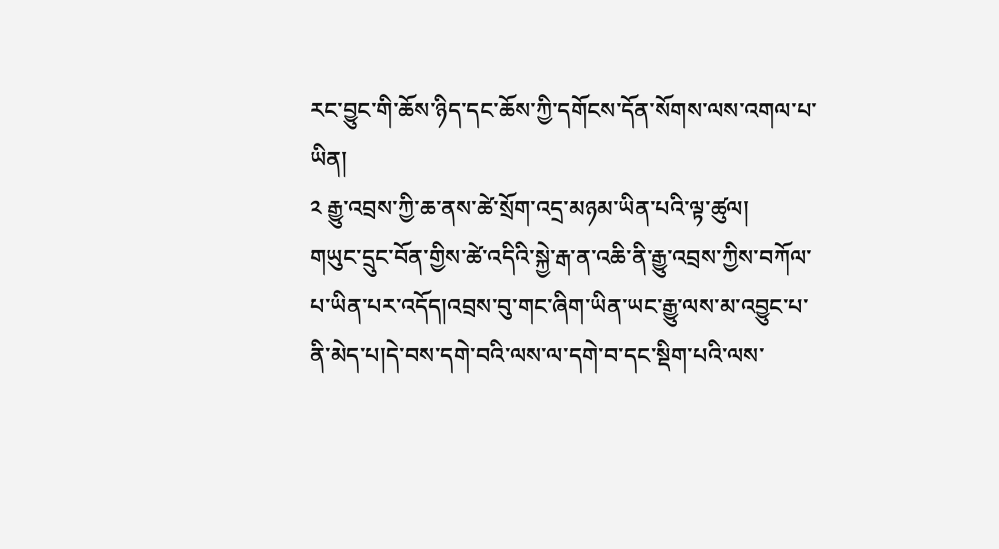རང་བྱུང་གི་ཆོས་ཉིད་དང་ཆོས་ཀྱི་དགོངས་དོན་སོགས་ལས་འགལ་པ་ཡིན།
༢ རྒྱུ་འབྲས་ཀྱི་ཆ་ནས་ཚེ་སྲོག་འདྲ་མཉམ་ཡིན་པའི་ལྟ་ཚུལ།
གཡུང་དྲུང་བོན་གྱིས་ཚེ་འདིའི་སྐྱེ་རྒ་ན་འཆི་ནི་རྒྱུ་འབྲས་ཀྱིས་བཀོལ་པ་ཡིན་པར་འདོད།འབྲས་བུ་གང་ཞིག་ཡིན་ཡང་རྒྱུ་ལས་མ་འབྱུང་པ་ནི་མེད་པ།དེ་བས་དགེ་བའི་ལས་ལ་དགེ་བ་དང་སྡིག་པའི་ལས་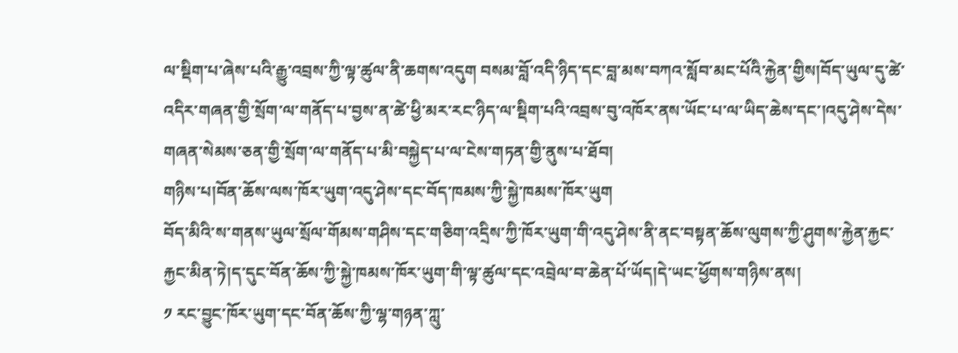ལ་སྡིག་པ་ཞེས་པའི་རྒྱུ་འབྲས་ཀྱི་ལྟ་ཚུལ་ནི་ཆགས་འདུག བསམ་བློ་འདི་ཉིད་དང་བླ་མས་བཀའ་སློབ་མང་པོའི་རྐྱེན་གྱིས།བོད་ཡུལ་དུ་ཚེ་འདིར་གཞན་གྱི་སྲོག་ལ་གནོད་པ་བྱས་ན་ཚེ་ཕྱི་མར་རང་ཉིད་ལ་སྡིག་པའི་འབྲས་བུ་འཁོར་ནས་ཡོང་པ་ལ་ཡིད་ཆེས་དང་།འདུ་ཤེས་དེས་གཞན་སེམས་ཅན་གྱི་སྲོག་ལ་གནོད་པ་མི་བསྐྱེད་པ་ལ་ངེས་གཏན་གྱི་ནུས་པ་ཐོབ།
གཉིས་པ།བོན་ཆོས་ལས་ཁོར་ཡུག་འདུ་ཤེས་དང་བོད་ཁམས་ཀྱི་སྐྱེ་ཁམས་ཁོར་ཡུག
བོད་མིའི་ས་གནས་ཡུལ་སྲོལ་གོམས་གཤིས་དང་གཅིག་འདྲིས་ཀྱི་ཁོར་ཡུག་གི་འདུ་ཤེས་ནི་ནང་བསྟན་ཆོས་ལུགས་ཀྱི་ཤུགས་རྐྱེན་རྐྱང་རྐྱང་མིན་ཏེ།ད་དུང་བོན་ཆོས་ཀྱི་སྐྱེ་ཁམས་ཁོར་ཡུག་གི་ལྟ་ཚུལ་དང་འབྲེལ་བ་ཆེན་པོ་ཡོད།དེ་ཡང་ཕྱོགས་གཉིས་ནས།
༡ རང་བྱུང་ཁོར་ཡུག་དང་བོན་ཆོས་ཀྱི་ལྷ་གཉན་ཀླུ་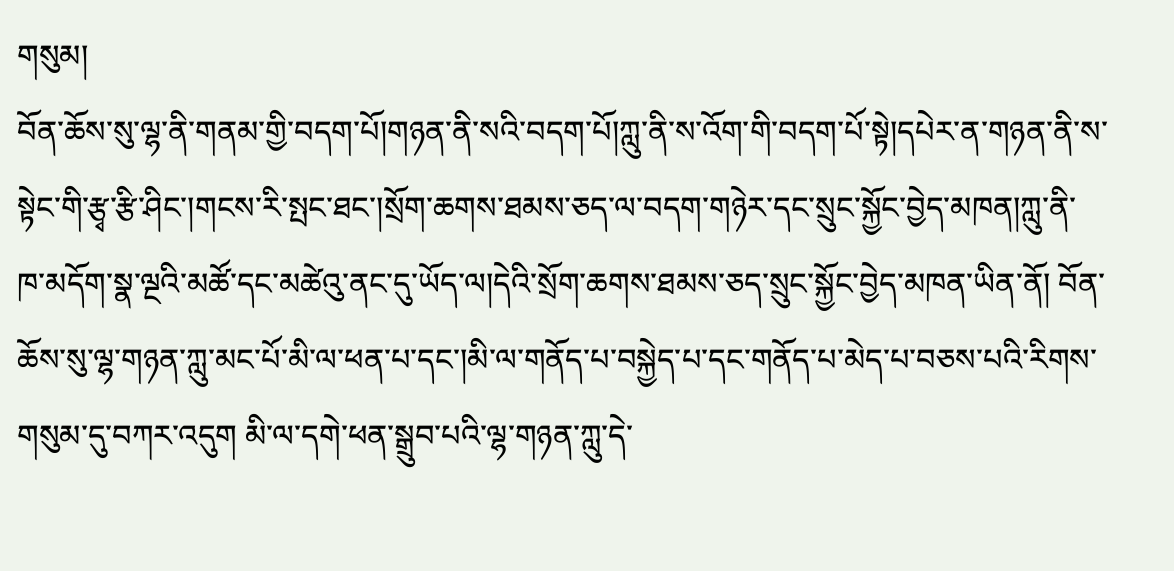གསུམ།
བོན་ཆོས་སུ་ལྷ་ནི་གནམ་གྱི་བདག་པོ།གཉན་ནི་སའི་བདག་པོ།ཀླུ་ནི་ས་འོག་གི་བདག་པོ་སྟེ།དཔེར་ན་གཉན་ནི་ས་སྟེང་གི་རྩྭ་རྩི་ཤིང་།གངས་རི་སྤང་ཐང་།སྲོག་ཆགས་ཐམས་ཅད་ལ་བདག་གཉེར་དང་སྲུང་སྐྱོང་བྱེད་མཁན།ཀླུ་ནི་ཁ་མདོག་སྣ་ལྔའི་མཚོ་དང་མཚེའུ་ནང་དུ་ཡོད་ལ།དེའི་སྲོག་ཆགས་ཐམས་ཅད་སྲུང་སྐྱོང་བྱེད་མཁན་ཡིན་ནོ། བོན་ཆོས་སུ་ལྷ་གཉན་ཀླུ་མང་པོ་མི་ལ་ཕན་པ་དང་།མི་ལ་གནོད་པ་བསྐྱེད་པ་དང་གནོད་པ་མེད་པ་བཅས་པའི་རིགས་གསུམ་དུ་བཀར་འདུག མི་ལ་དགེ་ཕན་སྒྲུབ་པའི་ལྷ་གཉན་ཀླུ་དེ་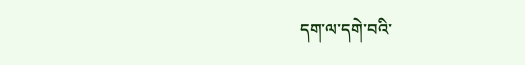དག་ལ་དགེ་བའི་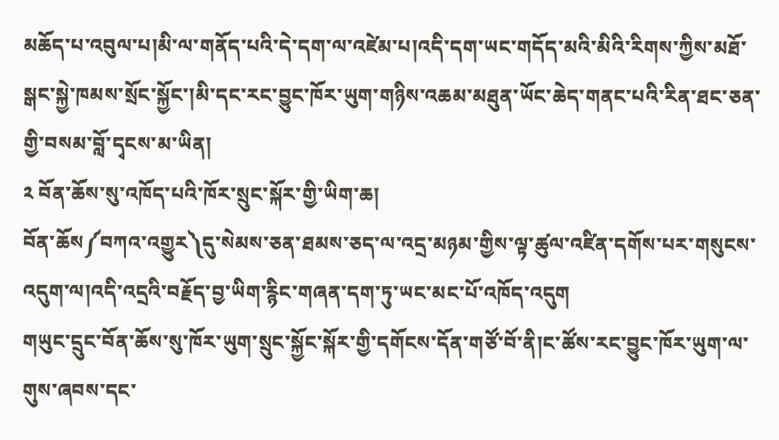མཆོད་པ་འབུལ་པ།མི་ལ་གནོད་པའི་དེ་དག་ལ་འཛེམ་པ།འདི་དག་ཡང་གདོད་མའི་མིའི་རིགས་ཀྱིས་མཐོ་སྒང་སྐྱེ་ཁམས་སྲོང་སྐྱོང་།མི་དང་རང་བྱུང་ཁོར་ཡུག་གཉིས་འཆམ་མཐུན་ཡོང་ཆེད་གནང་པའི་རིན་ཐང་ཅན་གྱི་བསམ་བློ་དྭངས་མ་ཡིན།
༢ བོན་ཆོས་སུ་འཁོད་པའི་ཁོར་སྲུང་སྐོར་གྱི་ཡིག་ཆ།
བོན་ཆོས༼བཀའ་འགྱུར༽དུ་སེམས་ཅན་ཐམས་ཅད་ལ་འདྲ་མཉམ་གྱིས་ལྟ་ཚུལ་འཛིན་དགོས་པར་གསུངས་འདུག་ལ།འདི་འདྲའི་བརྗོད་བྱ་ཡིག་རྙིང་གཞན་དག་ཏུ་ཡང་མང་པོ་འཁོད་འདུག
གཡུང་དྲུང་བོན་ཆོས་སུ་ཁོར་ཡུག་སྲུང་སྐྱོང་སྐོར་གྱི་དགོངས་དོན་གཙོ་བོ་ནི།ང་ཚོས་རང་བྱུང་ཁོར་ཡུག་ལ་གུས་ཞབས་དང་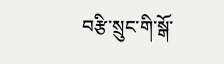བརྩི་སྲུང་གི་སྒོ་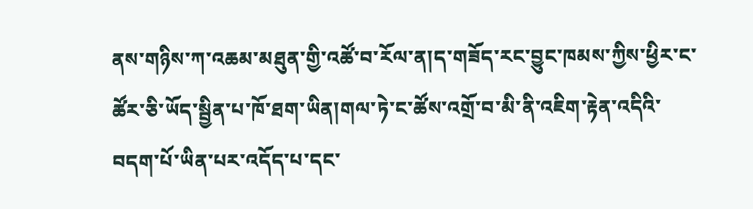ནས་གཉིས་ཀ་འཆམ་མཐུན་གྱི་འཚོ་བ་རོལ་ན།ད་གཟོད་རང་བྱུང་ཁམས་ཀྱིས་ཕྱིར་ང་ཚོར་ཅི་ཡོད་སྦྱིན་པ་ཁོ་ཐག་ཡིན།གལ་ཏེ་ང་ཚོས་འགྲོ་བ་མི་ནི་འཇིག་རྟེན་འདིའི་བདག་པོ་ཡིན་པར་འདོད་པ་དང་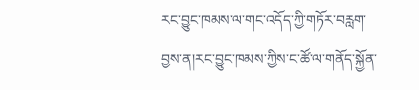རང་བྱུང་ཁམས་ལ་གང་འདོད་ཀྱི་གཏོར་བརླག་བྱས་ན།རང་བྱུང་ཁམས་ཀྱིས་ང་ཚོ་ལ་གནོད་སྐྱོན་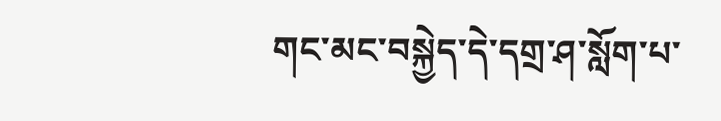གང་མང་བསྐྱེད་དེ་དགྲ་ཤ་སློག་པ་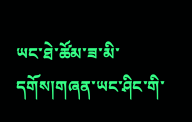ཡང་ཐེ་ཚོམ་ཟ་མི་དགོས།གཞན་ཡང་ཤིང་གི་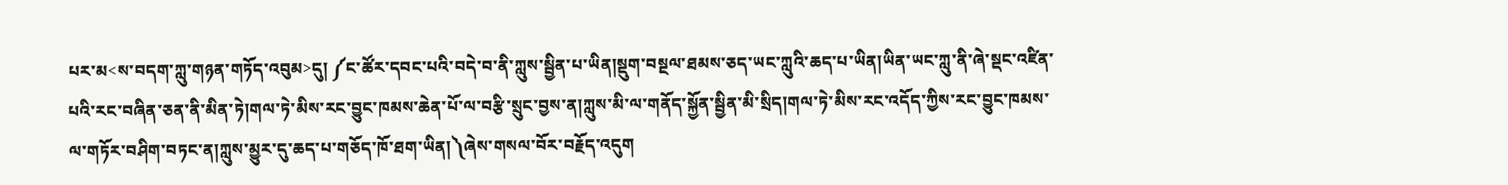པར་མ<ས་བདག་ཀླུ་གཉན་གཏོད་འབུམ>དུ། ༼ང་ཚོར་དབང་པའི་བདེ་བ་ནི་ཀླུས་སྦྱིན་པ་ཡིན།སྡུག་བསྔལ་ཐམས་ཅད་ཡང་ཀླུའི་ཆད་པ་ཡིན།ཡིན་ཡང་ཀླུ་ནི་ཞེ་སྡང་འཛིན་པའི་རང་བཞིན་ཅན་ནི་མིན་ཏེ།གལ་ཏེ་མིས་རང་བྱུང་ཁམས་ཆེན་པོ་ལ་བརྩི་སྲུང་བྱས་ན།ཀླུས་མི་ལ་གནོད་སྐྱོན་སྦྱིན་མི་སྲིད།གལ་ཏེ་མིས་རང་འདོད་ཀྱིས་རང་བྱུང་ཁམས་ལ་གཏོར་བཤིག་བཏང་ན།ཀླུས་མྱུར་དུ་ཆད་པ་གཅོད་ཁོ་ཐག་ཡིན།༽ཞེས་གསལ་བོར་བརྗོད་འདུག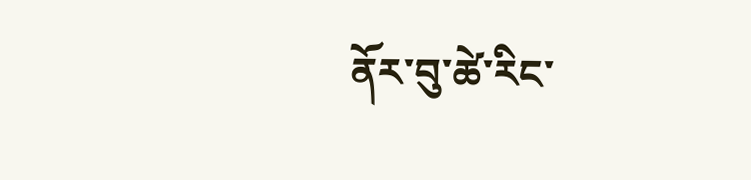ནོར་བུ་ཚེ་རིང་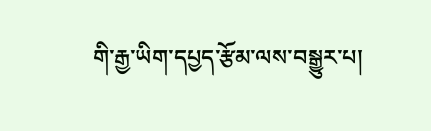གི་རྒྱ་ཡིག་དཔྱད་རྩོམ་ལས་བསྒྱུར་པ།